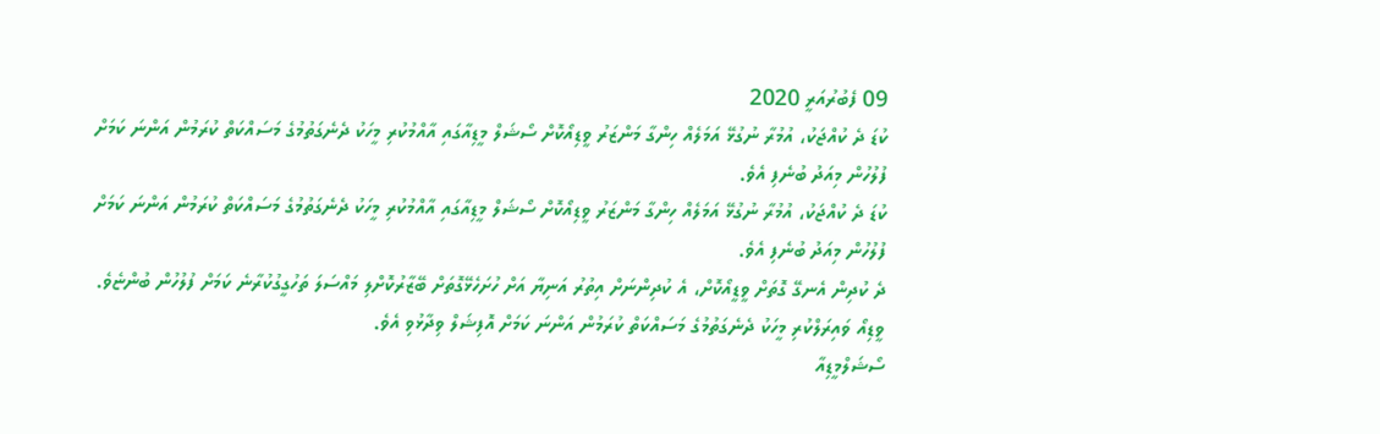09 ފެބުރުއަރީ 2020
ކުޑަ ދެ ކުއްޖަކު، އުމުރާ ނުގުޅޭ އަމަލެއް ހިންގާ މަންޒަރު ވީޑިއޯކޮށް ސޯޝަލް މީޑިއާގައި އާއްމުކުރި މީހަކު ދެނެގަތުމުގެ މަސައްކަތް ކުރަމުން އަންނަ ކަމަށް ފުލުހުން މިއަދު ބުނެފި އެވެ.
ކުޑަ ދެ ކުއްޖަކު، އުމުރާ ނުގުޅޭ އަމަލެއް ހިންގާ މަންޒަރު ވީޑިއޯކޮށް ސޯޝަލް މީޑިއާގައި އާއްމުކުރި މީހަކު ދެނެގަތުމުގެ މަސައްކަތް ކުރަމުން އަންނަ ކަމަށް ފުލުހުން މިއަދު ބުނެފި އެވެ.
ދެ ކުދިން އެނގޭ ގޮތަށް ވީޑީއޯކޮށް، އެ ކުދިންނަށް އިތުރު އަނިޔާ އަށް ހުށަހެޅޭގޮތަށް ބޭޒާރުކޮށްލި މައްސަލަ ތަހުގީގުކުރާނެ ކަމަށް ފުލުހުން ބުންޏެވެ. ވީޑިއޯ ވައިރަލްކުރި މީހަކު ދެނެގަތުމުގެ މަސައްކަތް ކުރަމުން އަންނަ ކަމަށް އޮފިޝަލް ވިދާޅުވި އެވެ.
ސޯޝަލްމީޑިއާ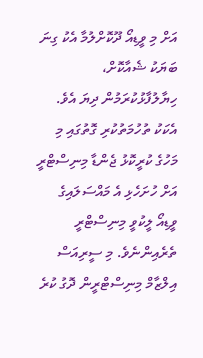އަށް މި ވީޑިއޯ ދޫކޮށްލުމާ އެކު ގިނަ ބަޔަކު ޝެއާކޮށް، ހިޔާލުފާޅުކުރަމުން ދިޔަ އެވެ. އެކަކު ތުހުމަތުކުރި ގޮތުގައި މި މަހުގެ ކުރީކޮޅު ޖެންޑާ މިނިސްޓްރީ އަށް ހުށަހެޅި އެ މައްސަލައިގެ ވީޑިއޯ ލީކުވީ މިނިސްޓްރީ ތެރެއިންނެވެ. މި ސީރިއަސް އިލްޒާމް މިނިސްޓްރީން ދޮގު ކުރެ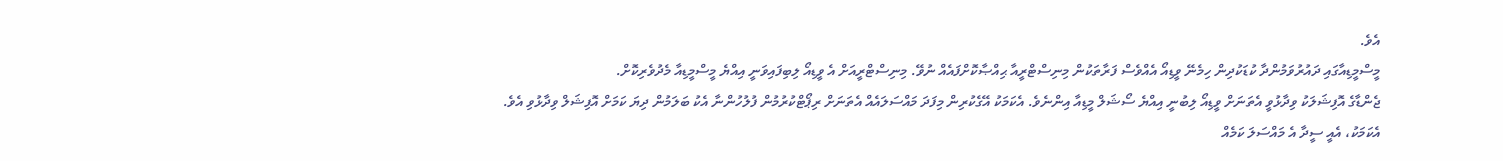އެވެ.
މީސްމީޑިއާގައި ދައުރުވަމުންދާ ކުޑަކުދިން ހިމެނޭ ވީޑިއޯ އެއްވެސް ފަރާތަކުން މިނިސްޓްރީއާ ޙިއްޞާކޮށްފައެއް ނުވޭ. މިނިސްޓްރީއަށް އެ ވީޑިއޯ ލިބިފައިވަނީ އިއްޔެ މީސްމީޑިއާ މެދުވެރިކޮށް.
ޖެންޑާގެ އޮފިޝަލަކު ވިދާޅުވީ އެތަނަށް ވީޑިއޯ ލިބުނީ އިއްޔެ ސޯޝަލް މީޑިއާ އިންނެވެ. އެކަމަކު އޭގެކުރިން މިފަދަ މައްސަލައެއް އެތަނަށް ރިޕޯޓްކުރުމުން ފުލުހުންނާ އެކު ބަލަމުން ދިޔަ ކަމަށް އޮފިޝަލް ވިދާޅުވި އެވެ.
އެކަމަކު، އެއީ ސީދާ އެ މައްސަލަ ކަމެއް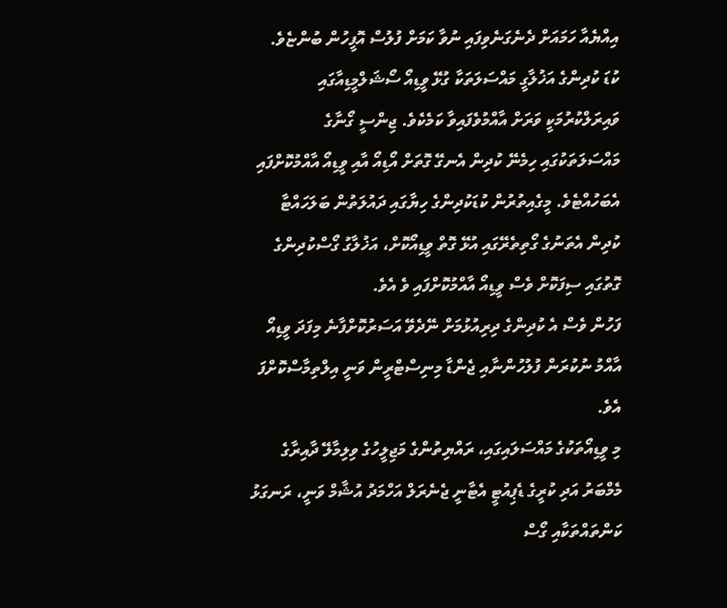އިއްޔެއާ ހަމައަށް ދެނެގަނެވިފައި ނުވާ ކަމަށް ފުލުސް އޮފީހުން ބުންޏެވެ.
ކުޑަ ކުދިންގެ އަޚުލާގީ މައްސަލަތަކާ ގުޅޭ ވީޑިއޯ ސޯޝަލްމީޑިއާގައި ވައިރަލްކުރުމަކީ ވަރަށް އާއްމުވެފައިވާ ކަމެކެވެ. ޖިންސީ ގޯނާގެ މައްސަލަތަކުގައި ހިމެނޭ ކުދިން އެނގޭ ގޮތަށް އޯޑިއޯ އާއި ވީޑިއޯ އާއްމުކޮށްފައި އެބަހުއްޓެވެ. މީގެއިތުރުން ކުޑަކުދިންގެ ހިޔާގައި ދައުލަތުން ބަލަހައްޓާ ކުދިން އެތަނުގެ ގޯތިތެރޭގައި އުޅޭ ގޮތް ވީޑިއޯކޮށް، އަޚުލާގު ގޯސްކުދިންގެ ގޮތުގައި ސިފަކޮށް ވެސް ވީޑިއޯ އާއްމުކޮށްފައި ވެ އެވެ.
ފަހުން ވެސް އެ ކުދިންގެ ދިރިއުޅުމަށް ނޭދެވޭ އަސަރުކޮށްފާނެ މިފަދަ ވީޑިއޯ އާއްމު ނުކުރަން ފުލުހުންނާއި ޖެންޑާ މިނިސްޓްރީން ވަނީ އިލްތިމާސްކޮށްފަ އެވެ.
މި ވީޑިއޯތަކުގެ މައްސަލައިގައި، ރައްޔިތުންގެ މަޖިލީހުގެ ވިލިމާލޭ ދާއިރާގެ މެމްބަރު އަދި ކުރީގެ ޑެޕިއުޓީ އެޓާނީ ޖެނެރަލް އަހްމަދު އުޝާމް ވަނީ، ރަނގަޅު ކަންތައްތަކާއި ގޯސް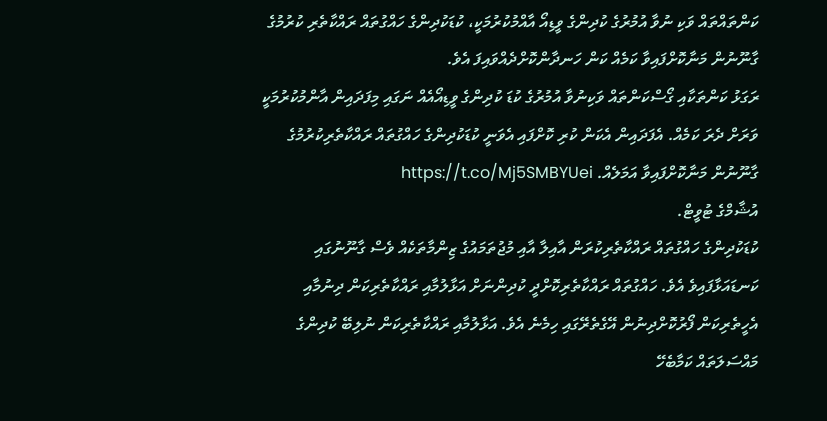ކަންތައްތައް ވަކި ނުވާ އުމުރުގެ ކުދިންގެ ވީޑިއޯ އާއްމުކުރުމަކީ، ކުޑަކުދިންގެ ހައްގުތައް ރައްކާތެރި ކުރުމުގެ ގާނޫނުން މަނާކޮށްފައިވާ ކަމެއް ކަން ހަނދާންކޮށްދެއްވައިފަ އެވެ.
ރަގަޅު ކަންތަކާއި ގޯސްކަންތައް ވަކިނުވާ އުމުރުގެ ކުޑަ ކުދިންގެ ވީޑިއޯއެއް ނަގައި މިފަދައިން އާންމުކުރުމަކީ ވަރަށް ދެރަ ކަމެއް. އެފަދައިން އެކަން ކުރި ކޮށްފައި އެވަނީ ކުޑަކުދިންގެ ހައްގުތައް ރައްކާތެރިކުރުމުގެ ގާނޫނުން މަނާކޮށްފައިވާ އަމަލެއް. https://t.co/Mj5SMBYUei
އުޝާމްގެ ޓުވީޓް.
ކުޑަކުދިންގެ ހައްގުތައް ރައްކާތެރިކުރަން އާއިލާ އާއި މުޖުތަމައުގެ ޒިންމާތަކެއް ވެސް ގާނޫނުގައި ކަނޑައަޅާފައިވެ އެވެ. ހައްގުތައް ރައްކާތެރިކޮށްދީ ކުދިންނަށް އަޅާލުމާއި ރައްކާތެރިކަން ދިނުމާއި އެހީތެރިކަން ފޯރުކޮށްދިނުން އޭގެތެރޭގައި ހިމެނެ އެވެ. އަޅާލުމާއި ރައްކާތެރިކަން ނުލިބޭ ކުދިންގެ މައްސަލަތައް ކަމާބެހޭ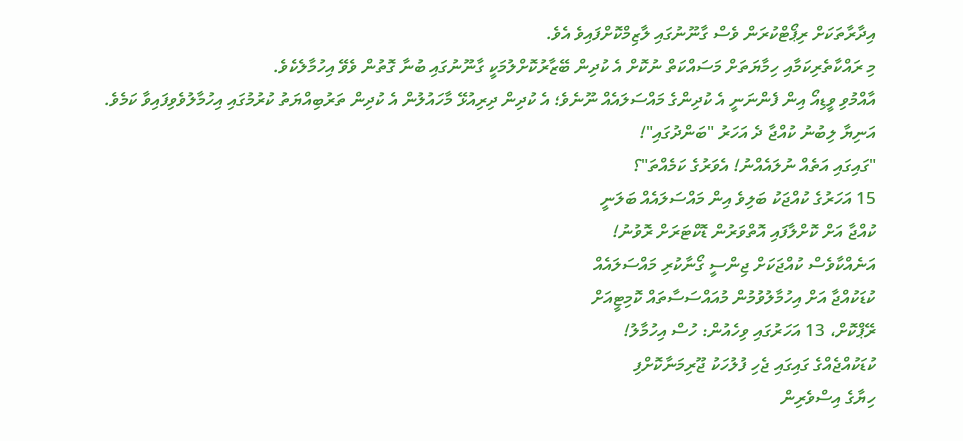އިދާރާތަކަށް ރިޕޯޓްކުރަން ވެސް ގާނޫނުގައި ލާޒިމްކޮށްފައިވެ އެވެ.
މި ރައްކާތެރިކަމާއި ހިމާޔަތަށް މަސައްކަތް ނުކޮށް އެ ކުދިން ބޭޒާރުކޮށްލުމަކީ ގާނޫނުގައި ބުނާ ގޮތުން ވެވޭ އިހުމާލެކެވެ.
އާއްމުވި ވީޑިއޯ އިން ފެންނަނީ އެ ކުދިންގެ މައްސަލައެއް ނޫނެވެ؛ އެ ކުދިން ދިރިއުޅޭ މާހައުލުން އެ ކުދިން ތަރުބިއްޔަތު ކުރުމުގައި އިހުމާލުވެވިފައިވާ ކަމެވެ.
އަނިޔާ ލިބުނު ކުއްޖާ ދެ އަހަރު "ބަންދުގައި"!
"ގައިގައި އަތެއް ނުލައެއްނު! އެވަރުގެ ކަމެއްތަ"؟
15 އަހަރުގެ ކުއްޖަކު ބަލިވެ އިން މައްސަލައެއް ބަލަނީ
ކުއްޖާ އަށް ކޮށްލާފައި އޮތްވަރުން ޑޮކްޓަރަށް ރޮވުނު!
އަނެއްކާވެސް ކުއްޖަކަށް ޖިންސީ ގޯނާކުރި މައްސަލައެއް
ކުޑަކުއްޖާ އަށް އިހުމާލުވުމުން މުއައްސަސާތައް ކޮމިޓީއަށް
ރޭޕްކޮށް، 13 އަހަރުގައި ވިހެއުން: ހުސް އިހުމާލު!
ކުޑަކުއްޖެއްގެ ގައިގައި ޖެހި ފުލުހަކު ޖޫރިމަނާކޮށްފި
ހިޔާގެ އިސްވެރިން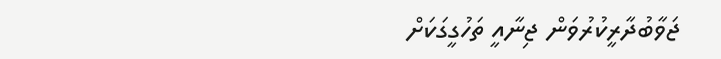ޖަވާބުދާރީކުރުވަން ޖިނާއީ ތަހުގީގަކަށް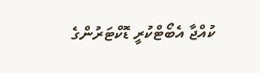ކުއްޖާ އެބޯޓްކުރީ ޑޮކްޓަރުންގެ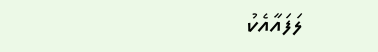ލަފައާއެކު